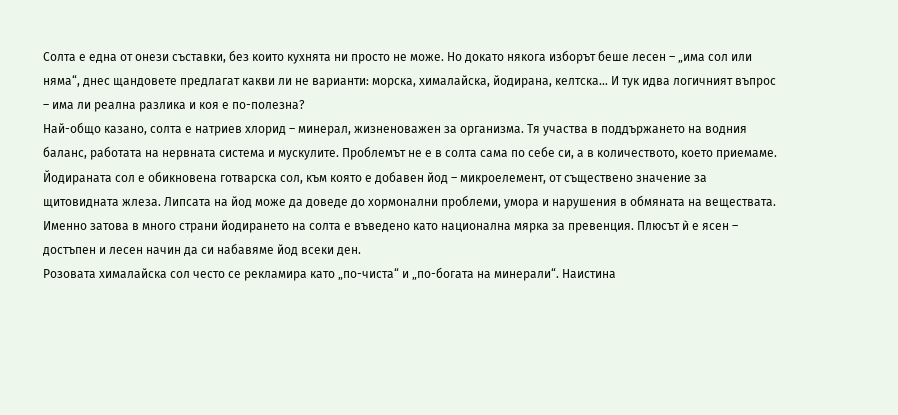Солта е една от онези съставки, без които кухнята ни просто не може. Но докато някога изборът беше лесен – „има сол или няма“, днес щандовете предлагат какви ли не варианти: морска, хималайска, йодирана, келтска… И тук идва логичният въпрос – има ли реална разлика и коя е по-полезна?
Най-общо казано, солта е натриев хлорид – минерал, жизненоважен за организма. Тя участва в поддържането на водния баланс, работата на нервната система и мускулите. Проблемът не е в солта сама по себе си, а в количеството, което приемаме.
Йодираната сол е обикновена готварска сол, към която е добавен йод – микроелемент, от съществено значение за щитовидната жлеза. Липсата на йод може да доведе до хормонални проблеми, умора и нарушения в обмяната на веществата.
Именно затова в много страни йодирането на солта е въведено като национална мярка за превенция. Плюсът ѝ е ясен – достъпен и лесен начин да си набавяме йод всеки ден.
Розовата хималайска сол често се рекламира като „по-чиста“ и „по-богата на минерали“. Наистина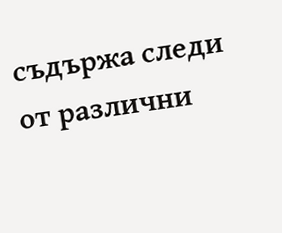съдържа следи от различни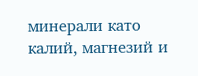минерали като калий, магнезий и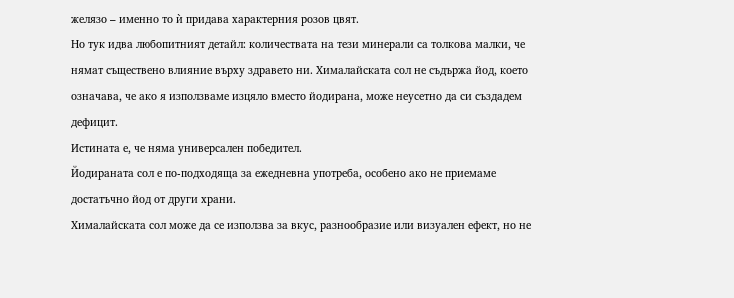желязо – именно то ѝ придава характерния розов цвят.
Но тук идва любопитният детайл: количествата на тези минерали са толкова малки, че нямат съществено влияние върху здравето ни. Хималайската сол не съдържа йод, което означава, че ако я използваме изцяло вместо йодирана, може неусетно да си създадем дефицит.
Истината е, че няма универсален победител.
Йодираната сол е по-подходяща за ежедневна употреба, особено ако не приемаме достатъчно йод от други храни.
Хималайската сол може да се използва за вкус, разнообразие или визуален ефект, но не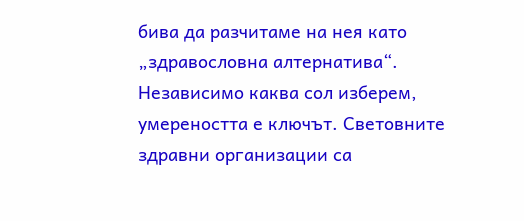бива да разчитаме на нея като „здравословна алтернатива“.
Независимо каква сол изберем, умереността е ключът. Световните здравни организации са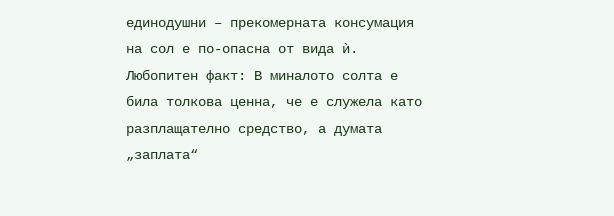единодушни – прекомерната консумация на сол е по-опасна от вида ѝ.
Любопитен факт: В миналото солта е била толкова ценна, че е служела като разплащателно средство, а думата „заплата“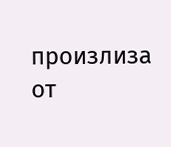произлиза от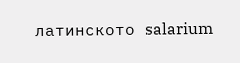латинското salarium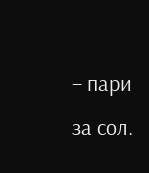– пари за сол.